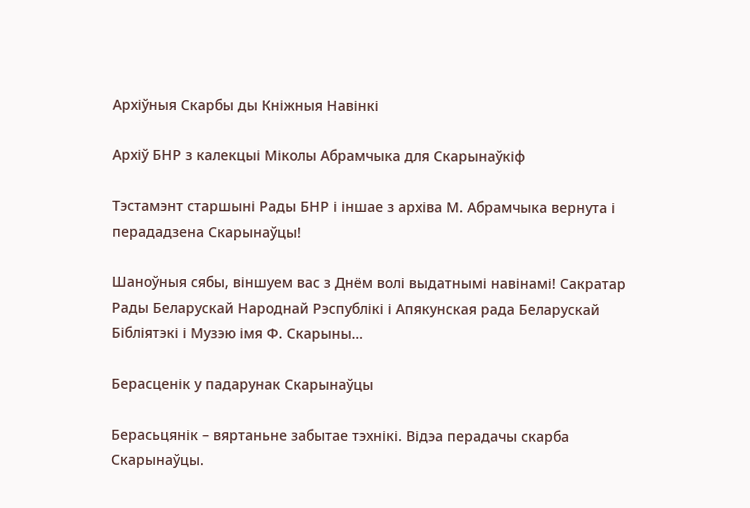Архіўныя Скарбы ды Кніжныя Навінкі

Архіў БНР з калекцыі Міколы Абрамчыка для Скарынаўкіф

Тэстамэнт старшыні Рады БНР і іншае з архіва М. Абрамчыка вернута і перададзена Скарынаўцы!

Шаноўныя сябы, віншуем вас з Днём волі выдатнымі навінамі! Сакратар Рады Беларускай Народнай Рэспублікі і Апякунская рада Беларускай Бібліятэкі і Музэю імя Ф. Скарыны…

Берасценік у падарунак Скарынаўцы

Берасьцянік – вяртаньне забытае тэхнікі. Відэа перадачы скарба Скарынаўцы.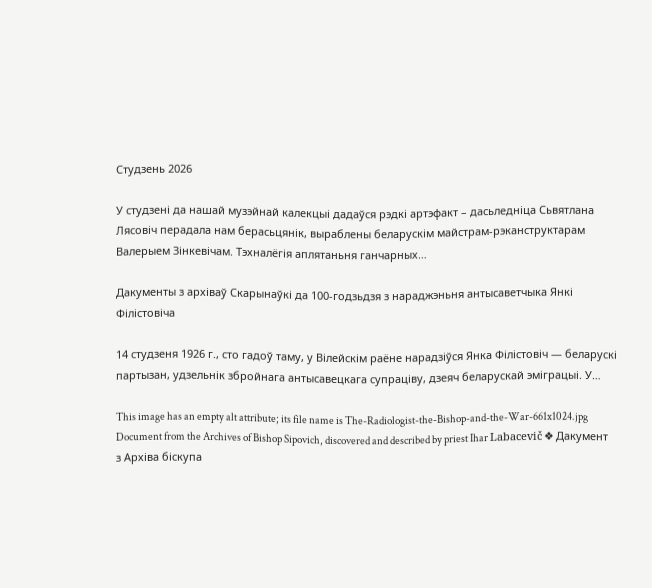Студзень 2026

У студзені да нашай музэйнай калекцыі дадаўся рэдкі артэфакт – дасьледніца Сьвятлана Лясовіч перадала нам берасьцянік, выраблены беларускім майстрам-рэканструктарам Валерыем Зінкевічам. Тэхналёгія аплятаньня ганчарных…

Дакументы з архіваў Скарынаўкі да 100-годзьдзя з нараджэньня антысаветчыка Янкі Філістовіча

14 студзеня 1926 г., сто гадоў таму, у Вілейскім раёне нарадзіўся Янка Філістовіч — беларускі партызан, удзельнік збройнага антысавецкага супраціву, дзеяч беларускай эміграцыі. У…

This image has an empty alt attribute; its file name is The-Radiologist-the-Bishop-and-the-War-661x1024.jpg Document from the Archives of Bishop Sipovich, discovered and described by priest Ihar Labacevič ❖ Дакумент з Архіва біскупа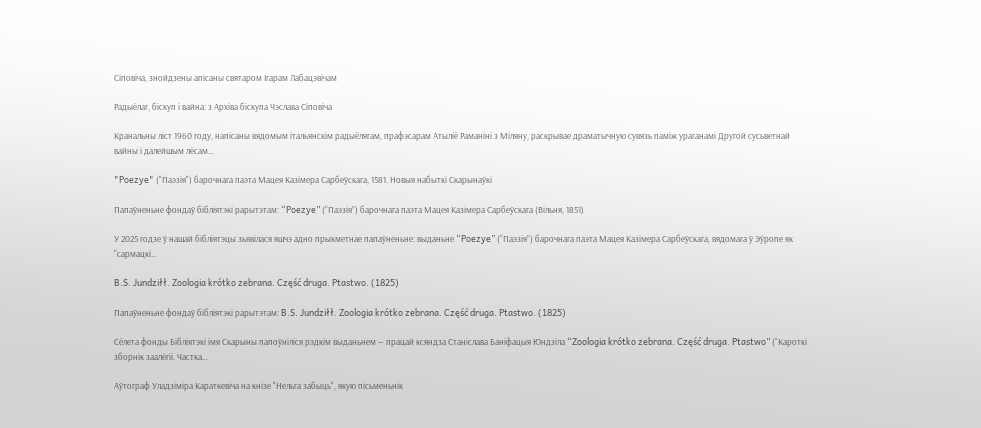Сіповіча, знойдзены апісаны святаром Ігарам Лабацэвічам

Радыёлаг, біскуп і вайна: з Архіва біскупа Чэслава Сіповіча

Кранальны ліст 1960 году, напісаны вядомым італьянскім радыёлягам, прафэсарам Атыліё Раманіні з Міляну, раскрывае драматычную сувязь паміж ураганамі Другой сусьветнай вайны і далейшым лёсам…

"Poezye" ("Паэзія") барочнага паэта Мацея Казімера Сарбеўскага, 1581. Новыя набыткі Скарынаўкі

Папаўненьне фондаў бібліятэкі рарытэтам: “Poezye” (“Паэзія”) барочнага паэта Мацея Казімера Сарбеўскага (Вільня, 1851)

У 2025 годзе ў нашай бібліятэцы зьявілася яшчэ адно прыкметнае папаўненьне: выданьне “Poezye” (“Паэзія”) барочнага паэта Мацея Казімера Сарбеўскага, вядомага ў Эўропе як “сармацкі…

B.S. Jundziłł. Zoologia krótko zebrana. Część druga. Ptastwo. (1825)

Папаўненьне фондаў бібліятэкі рарытэтам: B.S. Jundziłł. Zoologia krótko zebrana. Część druga. Ptastwo. (1825)

Сёлета фонды Бібліятэкі імя Скарыны папоўніліся рэдкім выданьнем — працай ксяндза Станіслава Баніфацыя Юндзіла “Zoologia krótko zebrana. Część druga. Ptastwo” (“Кароткі зборнік заалёгіі. Частка…

Аўтограф Уладзіміра Караткевіча на кнізе "Нельга забыць", якую пісьменьнік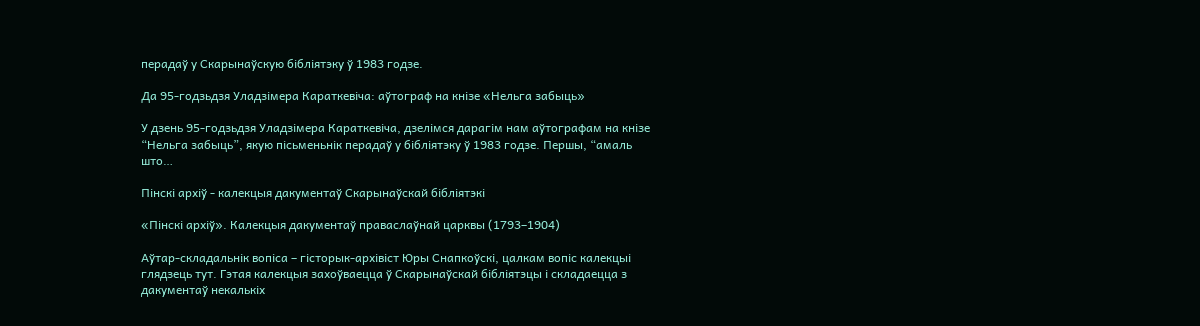перадаў у Скарынаўскую бібліятэку ў 1983 годзе.

Да 95-годзьдзя Уладзімера Караткевіча: аўтограф на кнізе «Нельга забыць»

У дзень 95-годзьдзя Уладзімера Караткевіча, дзелімся дарагім нам аўтографам на кнізе “Нельга забыць”, якую пісьменьнік перадаў у бібліятэку ў 1983 годзе. Першы, “амаль што…

Пінскі архіў - калекцыя дакументаў Скарынаўскай бібліятэкі

«Пінскі архіў». Калекцыя дакументаў праваслаўнай царквы (1793–1904)

Аўтар-складальнік вопіса – гісторык-архівіст Юры Снапкоўскі, цалкам вопіс калекцыі глядзець тут. Гэтая калекцыя захоўваецца ў Скарынаўскай бібліятэцы і складаецца з дакументаў некалькіх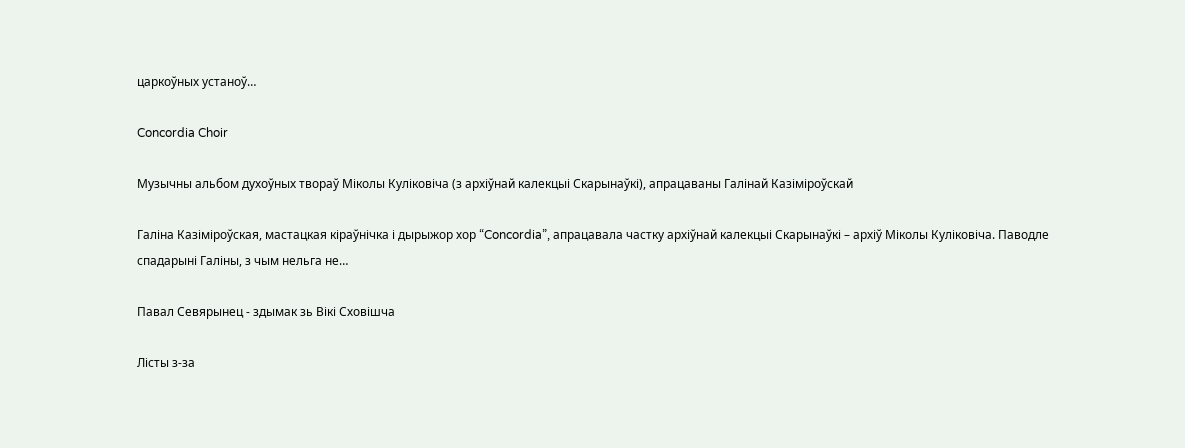царкоўных устаноў…

Concordia Choir

Музычны альбом духоўных твораў Міколы Куліковіча (з архіўнай калекцыі Скарынаўкі), апрацаваны Галінай Казіміроўскай

Галіна Казіміроўская, мастацкая кіраўнічка і дырыжор хор “Concordia”, апрацавала частку архіўнай калекцыі Скарынаўкі – архіў Міколы Куліковіча. Паводле спадарыні Галіны, з чым нельга не…

Павал Севярынец - здымак зь Вікі Сховішча

Лісты з-за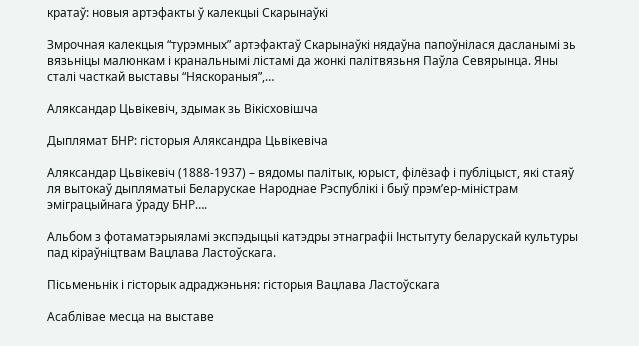кратаў: новыя артэфакты ў калекцыі Скарынаўкі

Змрочная калекцыя “турэмных” артэфактаў Скарынаўкі нядаўна папоўнілася дасланымі зь вязьніцы малюнкам і кранальнымі лістамі да жонкі палітвязьня Паўла Севярынца. Яны сталі часткай выставы “Няскораныя”,…

Аляксандар Цьвікевіч, здымак зь Вікісховішча

Дыплямат БНР: гісторыя Аляксандра Цьвікевіча

Аляксандар Цьвікевіч (1888-1937) – вядомы палітык, юрыст, філёзаф і публіцыст, які стаяў ля вытокаў дыпляматыі Беларускае Народнае Рэспублікі і быў прэм’ер-міністрам эміграцыйнага ўраду БНР….

Альбом з фотаматэрыяламі экспэдыцыі катэдры этнаграфіі Інстытуту беларускай культуры пад кіраўніцтвам Вацлава Ластоўскага.

Пісьменьнік і гісторык адраджэньня: гісторыя Вацлава Ластоўскага

Асаблівае месца на выставе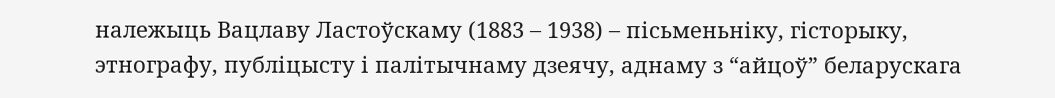належыць Вацлаву Ластоўскаму (1883 – 1938) – пісьменьніку, гісторыку, этнографу, публіцысту і палітычнаму дзеячу, аднаму з “айцоў” беларускага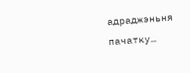адраджэньня пачатку…